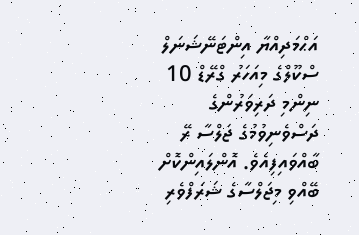އަޙްމަދިއްޔާ އިންޓަނޭޝަނަލް ސްކޫލްގެ މިއަހަރު ގްރޭޑް 10 ނިންމި ދަރިވަރުންގެ ދަސްވެނިވުމުގެ ޖަލްސާ ރޭ ބާއްވައިފިއެވެ. އޮންލައިންކޮށް ބޭއްވި މިޖަލްސާގެ ޝަރަފްވެރި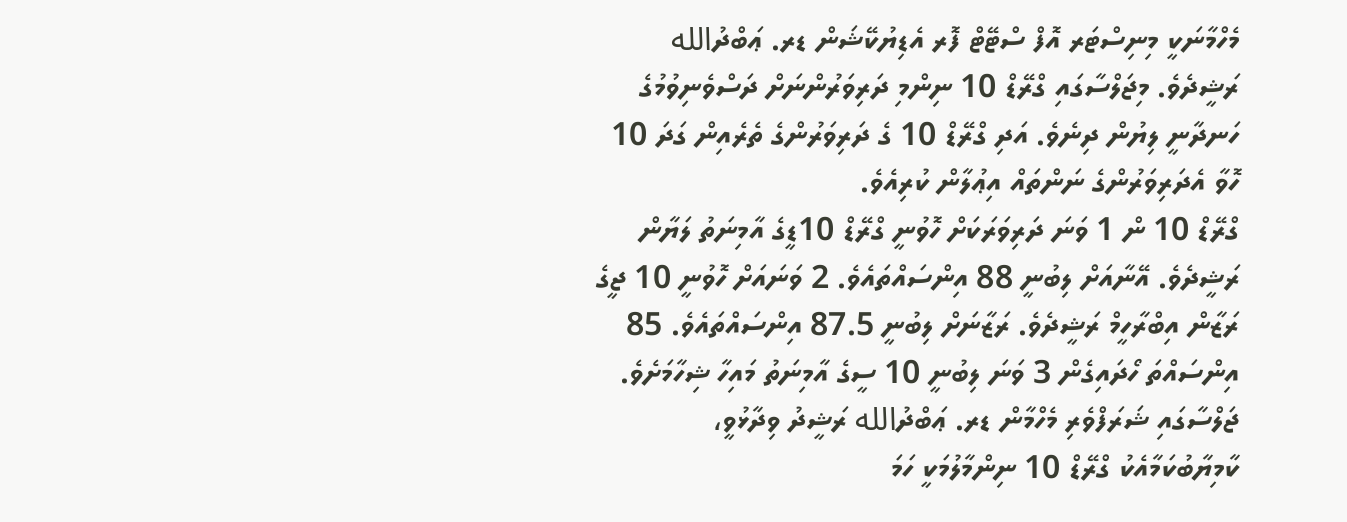މެހްމާނަކީ މިނިސްޓަރ އޮފް ސްޓޭޓް ފޮރ އެޑިޔުކޭޝަން ޑރ. ޢަބްދުالله ރަޝީދެވެ. މިޖަލްސާގައި ގްރޭޑް 10 ނިންމި ދަރިވަރުންނަށް ދަސްވެނިވުމުގެ ހަނދާނީ ލިޔުން ދިނެވެ. އަދި ގްރޭޑް 10 ގެ ދަރިވަރުންގެ ތެރެއިން ގަދަ 10 ހޮވާ އެދަރިވަރުންގެ ނަންތައް އިޢުލާން ކުރިއެވެ.
ގްރޭޑް 10 ން 1 ވަނަ ދަރިވަރަކަށް ހޮވުނީ ގްރޭޑް 10ޑީގެ އާމިނަތު ލަޔާން ރަޝީދެވެ. އޭނާއަށް ލިބުނީ 88 އިންސައްތައެވެ. 2 ވަނައަށް ހޮވުނީ 10 ޖީގެ ރަޒާން އިބްރާހީމް ރަޝީދެވެ. ރަޒާނަށް ލިބުނީ 87.5 އިންސައްތައެވެ. 85 އިންސައްތަ ހޯދައިގެން 3 ވަނަ ލިބުނީ 10 ސީގެ އާމިނަތު މައިހާ ޝިހާމަށެވެ.
ޖަލްސާގައި ޝަރަފްވެރި މެހްމާން ޑރ. ޢަބްދުالله ރަޝީދު ވިދާޅުވީ، ކާމިޔާބުކަމާއެކު ގްރޭޑް 10 ނިންމާލުމަކީ ހަމަ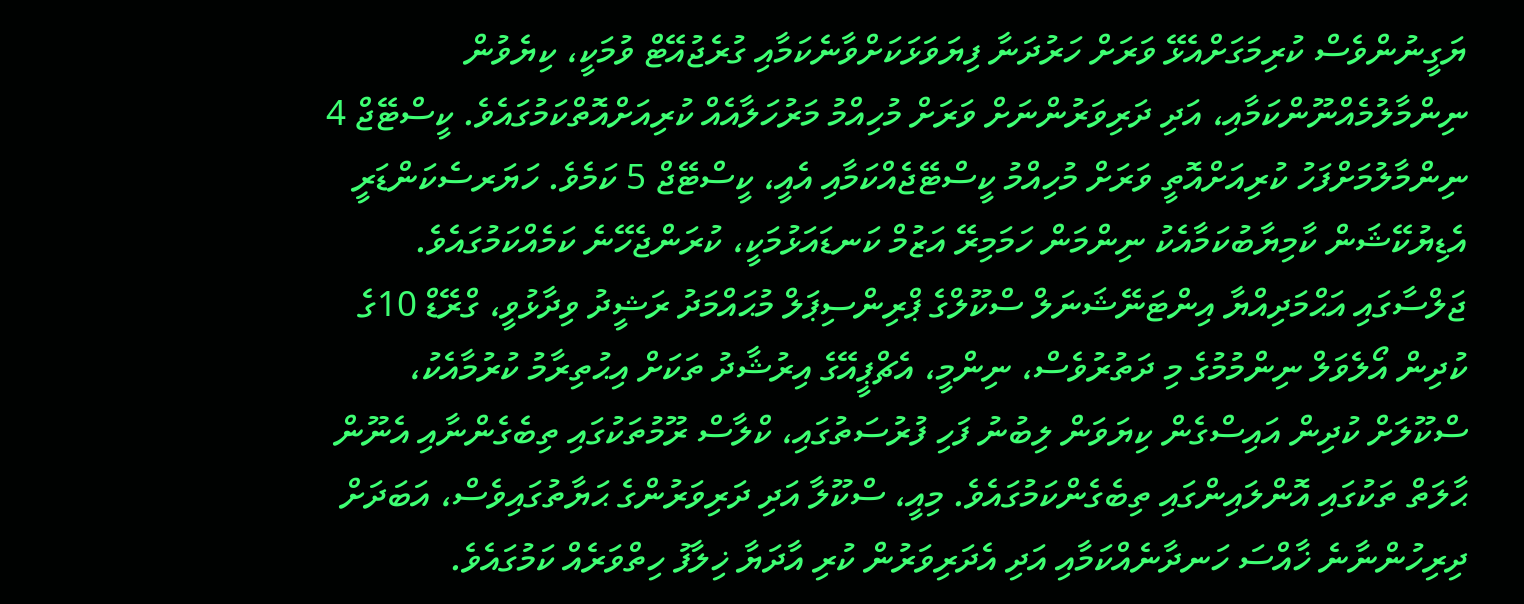ޔަގީނުންވެސް ކުރިމަގަށްއެޅޭ ވަރަށް ހަރުދަނާ ފިޔަވަޅަކަށްވާނެކަމާއި ގުރެޖުއޭޓް ވުމަކީ، ކިޔެވުން ނިންމާލުމެއްނޫންކަމާއި، އަދި ދަރިވަރުންނަށް ވަރަށް މުހިއްމު މަރުހަލާއެއް ކުރިއަށްއޮތްކަމުގައެވެ. ކީސްޓޭޖް 4 ނިންމާލުމަށްފަހު ކުރިއަށްއޮތީ ވަރަށް މުހިއްމު ކީސްޓޭޖެއްކަމާއި އެއީ، ކީސްޓޭޖް 5 ކަމެވެ. ހަޔަރސެކަންޑަރީ އެޑިޔުކޭޝަން ކާމިޔާބުކަމާއެކު ނިންމަން ހަމަމިރޭ އަޒުމް ކަނޑައަޅުމަކީ، ކުރަންޖެހޭނެ ކަމެއްކަމުގައެވެ.
ޖަލްސާގައި އަޙްމަދިއްޔާ އިންޓަނޭޝަނަލް ސްކޫލްގެ ޕްރިންސިޕަލް މުޙައްމަދު ރަޝީދު ވިދާޅުވީ، ގްރޭޑް 10ގެ ކުދިން އޯލެވަލް ނިންމުމުގެ މި ދަތުރުވެސް، ނިންމީ، އެޗްޕީއޭގެ އިރުޝާދު ތަކަށް އިޙުތިރާމު ކުރުމާއެކު، ސްކޫލަށް ކުދިން އައިސްގެން ކިޔަވަން ލިބުނު ފަހި ފުރުސަތުގައި، ކްލާސް ރޫމުތަކުގައި ތިބެގެންނާއި އެނޫން ޙާލަތް ތަކުގައި އޮންލައިންގައި ތިބެގެންކަމުގައެވެ. މިއީ، ސްކޫލާ އަދި ދަރިވަރުންގެ ޙަޔާތުގައިވެސް، އަބަދަށް ދިރިހުންނާނެ ޚާއްސަ ހަނދާނެއްކަމާއި އަދި އެދަރިވަރުން ކުރި އާދަޔާ ޚިލާފު ހިތްވަރެއް ކަމުގައެވެ.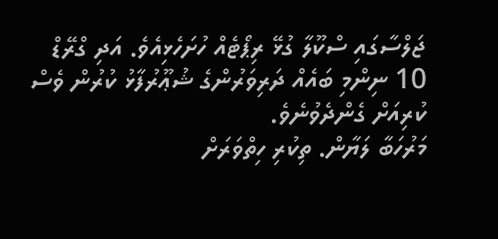ޖަލްސާގައި ސްކޫލާ ގުޅޭ ރިޕޯޓެއް ހުށަހެޅިއެވެ. އަދި ގްރޭޑް 10 ނިންމި ބައެއް ދަރިވަރުންގެ ޝުޢޫރުފާޅު ކުރުން ވެސް ކުރިއަށް ގެންދެވުނެވެ.
މަރުހަބާ ލަޔާން. ތިކުރި ހިތްވަރަށް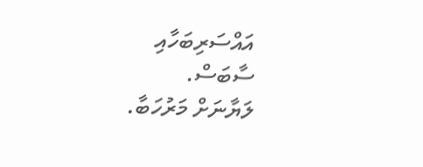އައްސަރިބަހާއި ސާބަސް.
ލަޔާނަށް މަރުހަބާ.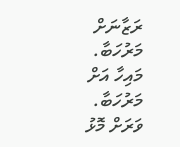ރަޒާނަށް މަރުހަބާ. މައިހާ އަށް މަރުހަބާ. ވަރަށް މޮޅު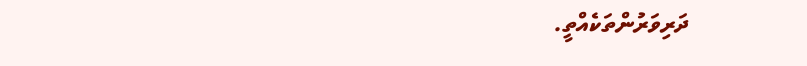ދަރިވަރުންތަކެއްތީ.